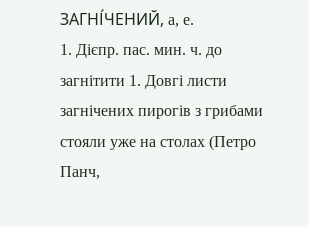ЗАГНІ́ЧЕНИЙ, а, е.
1. Дієпр. пас. мин. ч. до загнітити 1. Довгі листи загнічених пирогів з грибами стояли уже на столах (Петро Панч,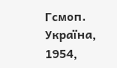Гсмоп. Україна, 1954,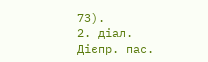73).
2. діал. Дієпр. пас.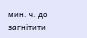мин. ч. до загнітити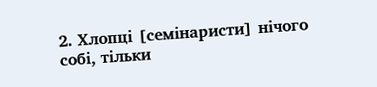2. Хлопці [семінаристи] нічого собі, тільки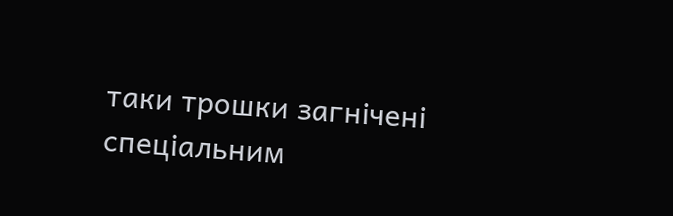таки трошки загнічені спеціальним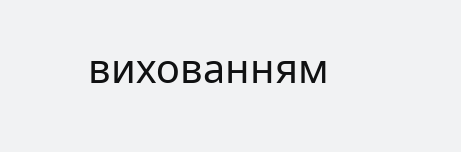вихованням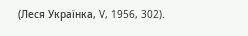(Леся Українка, V, 1956, 302).